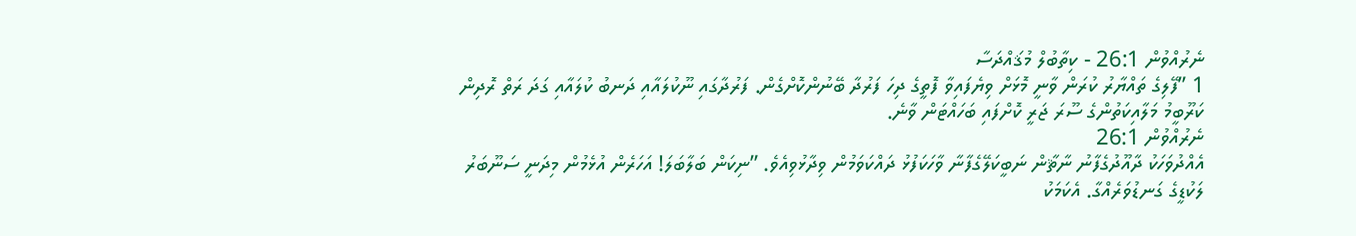ނެރުއްވުން 26:1 - ކިތާބުލް މުޤައްދަސާ
1 ”ފޭލިގެ ތައްޔާރު ކުރަން ވާނީ މޮޅަށް ވިޔެފައިވާ ފޮތީގެ ދިހަ ފަރުދާ ބޭނުންކޮށްގެން. ފަރުދާގައި ނޫކުލައާއި ދަނބު ކުލައާއި ގަދަ ރަތް ރޮދިން ކަރޫބީމު މަލާއިކަތުންގެ ސޫރަ ޖަރީ ކޮށްފައި ބަހައްޓަން ވާނެ.
ނެރުއްވުން 26:1
އެއްދުވަހަކު ދާއޫދުގެފާނު ނާޘާން ނަބީކަލޭގެފާނާ ވާހަކަފުޅު ދައްކަވަމުން ވިދާޅުވިއެވެ. ”ނިކަން ބަލާބަލަ! އަހަރެން އުޅެމުން މިދަނީ ސަނޫބަރު ލަކުޑީގެ ގަނޑުވަރެއްގާ. އެކަމަކު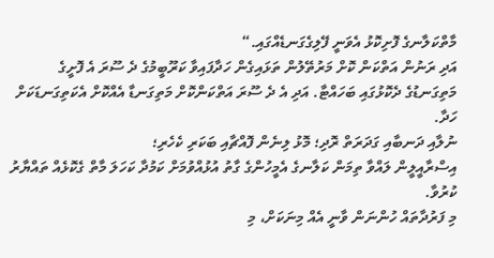މާތްކަލާނގެ ފޮށިކޮޅު އެވަނީ ފޭލިގެގަނޑެއްގައި.“
އަދި ރަނުން އަތްކަން ކޮށް މަރުތޭލުން ތަޅައިގެން ހަދާފައިވާ ކަރޫބީމުގެ ދެ ސޫރަ އެ ފޮށީގެ މަތިގަނޑުގެ ދެކޮޅުގައި ބަހައްޓާ. އަދި އެ ދެ ސޫރަ އަތްކަންކޮށް މަތިގަނޑާ އެއްކޮށް އެކަތިގަނޑަކަށް ހަދާ.
ނުލާއި ދަނބާއި ގަދަރަތް ރޮދި؛ މޮޅު ލިނެން ފޮއްޗާއި ބަކަރި ކެހެރި؛
އިސްރާއީލީން ލައްވާ ތިމަން ކަލާނގެ އެމީހުންގެ ގާތު އުޅުއްވުމަށް ކަމުދާ ކަހަލަ މާތް ގެކޮޅެއް ތައްޔާރު ކުރުވާ.
މި ފަރުދާތައް ހުންނަން ވާނީ އެއް މިނަކަށް، މި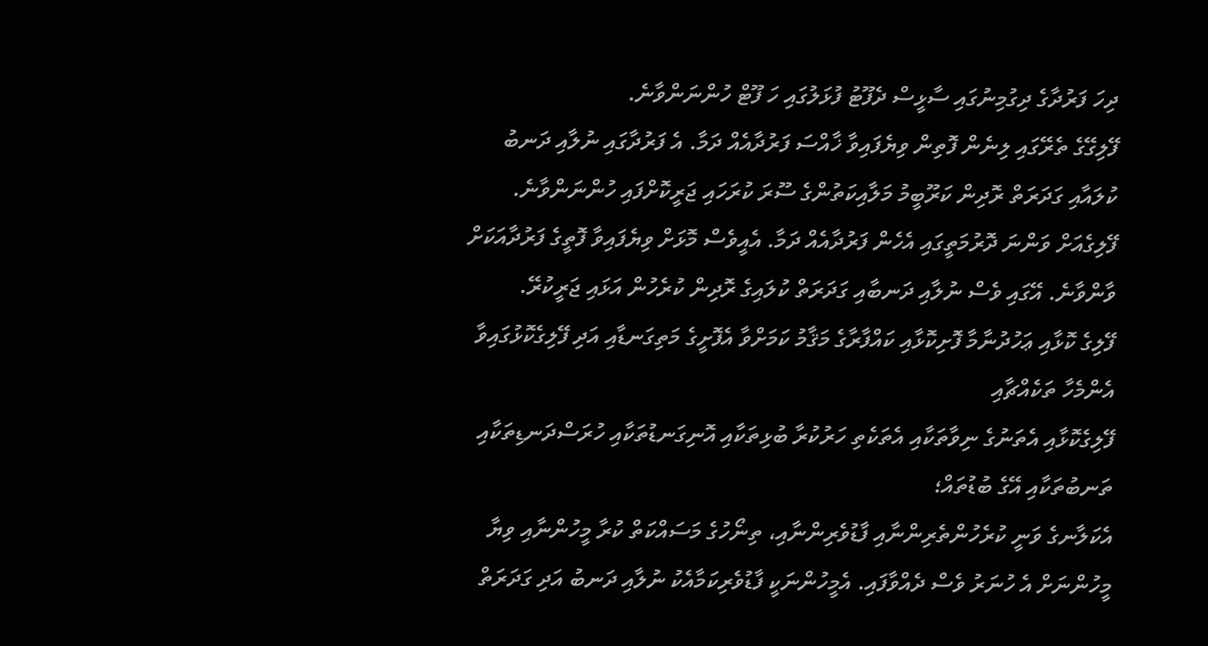ދިހަ ފަރުދާގެ ދިގުމިނުގައި ސާޅީސް ދެފޫޓު ފުޅަލުގައި ހަ ފޫޓް ހުންނަންވާނެ.
ފޭލިގޭގެ ތެރޭގައި ލިނެން ފޮތިން ވިޔެފައިވާ ޚާއްސަ ފަރުދާއެއް ދަމާ. އެ ފަރުދާގައި ނުލާއި ދަނބު ކުލައާއި ގަދަރަތް ރޮދިން ކަރޫބީމު މަލާއިކަތުންގެ ސޫރަ ކުރަހައި ޖަރީކޮށްފައި ހުންނަންވާނެ.
ފޭލިގެއަށް ވަންނަ ދޮރުމަތީގައި އެހެން ފަރުދާއެއް ދަމާ. އެއީވެސް މޮޅަށް ވިޔެފައިވާ ފޮތީގެ ފަރުދާއަކަށް ވާންވާނެ. އޭގައި ވެސް ނުލާއި ދަނބާއި ގަދަރަތް ކުލައިގެ ރޮދިން ކުރެހުން އަޅައި ޖަރީކުރޭ.
ފޭލިގެ ކޮޅާއި ޢަހުދުނާމާ ފޮށިކޮޅާއި ކައްފާރާގެ މަޤާމު ކަމަށްވާ އެފޮށީގެ މަތިގަނޑާއި އަދި ފޭލިގެކޮޅުގައިވާ އެންމެހާ ތަކެއްޗާއި
ފޭލިގެކޮޅާއި އެތަނުގެ ނިވާތަކާއި އެތަކެތި ހަރުކުރާ ބުޅިތަކާއި އޮނިގަނޑުތަކާއި ހުރަސްދަނޑިތަކާއި ތަނބުތަކާއި އޭގެ ބުޑުތައް؛
އެކަލާނގެ ވަނީ ކުރެހުންތެރިންނާއި ފާޑުވެރިންނާއި، ތިނޯހުގެ މަސައްކަތް ކުރާ މީހުންނާއި ވިޔާ މީހުންނަށް އެ ހުނަރު ވެސް ދެއްވާފައި. އެމީހުންނަކީ ފާޑުވެރިކަމާއެކު ނުލާއި ދަނބު އަދި ގަދަރަތް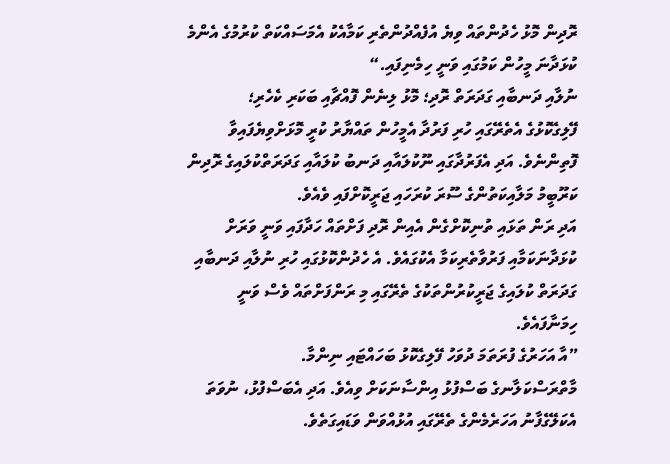ރޮދިން މޮޅު ހެދުންތައް ވިޔެ އުފެއްދުންތެރި ކަމާއެކު އެމަސައްކަތް ކުރުމުގެ އެންމެ ކުޅަދާނަ މީހުން ކަމުގައި ވަނީ ހިމެނިފައި.“
ނުލާއި ދަނބާއި ގަދަރަތް ރޮދި؛ މޮޅު ލިނެން ފޮއްޗާއި ބަކަރި ކެހެރި؛
ފޭލިގެކޮޅުގެ އެތެރޭގައި ހުރި ފަރުދާ އެމީހުން ތައްޔާރު ކުރީ މޮޅަށްވިޔެފައިވާ ފޮތިންނެވެ. އަދި އެފަރުދާގައި ނޫކުލައާއި ދަނބު ކުލައާއި ގަދަރަތްކުލައިގެ ރޮދިން ކަރޫބީމު މަލާއިކަތުންގެ ސޫރަ ކުރަހައި ޖަރީކޮށްފައި ވެއެވެ.
އަދި ރަން ތަޅައި ތުނިކޮށްގެން އެއިން ރޮދި ފަށްތައް ހަދާފައި ވަނީ ވަރަށް ކުޅަދާނަކަމާއި ފަރުވާތެރިކަމާ އެކުގައެވެ. އެ ހެދުންކޮޅުގައި ހުރި ނުލާއި ދަނބާއި ގަދަރަތް ކުލައިގެ ޖަރީކުރުންތަކުގެ ތެރޭގައި މި ރަންފަށްތައް ވެސް ވަނީ ހިމަނާފައެވެ.
”އާ އަހަރުގެ ފުރަތަމަ ދުވަހު ފޭލިގެކޮޅު ބަހައްޓައި ނިންމާ.
މާތްރަސްކަލާނގެ ބަސްފުޅު އިންސާނަކަށް ވިއެވެ. އަދި އެބަސްފުޅު، ނުވަތަ އެކަލޭގެފާނު އަހަރެމެންގެ ތެރޭގައި އުޅުއްވަން ވަޑައިގަތެވެ.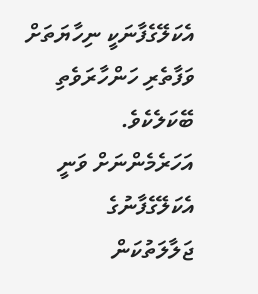އެކަލޭގެފާނަކީ ނިހާޔަތަށް ވަފާތެރި ހަންހާރަވެތި ބޭކަލެކެވެ. އަހަރެމެންނަށް ވަނީ އެކަލޭގެފާނުގެ ޖަލާލަތުކަން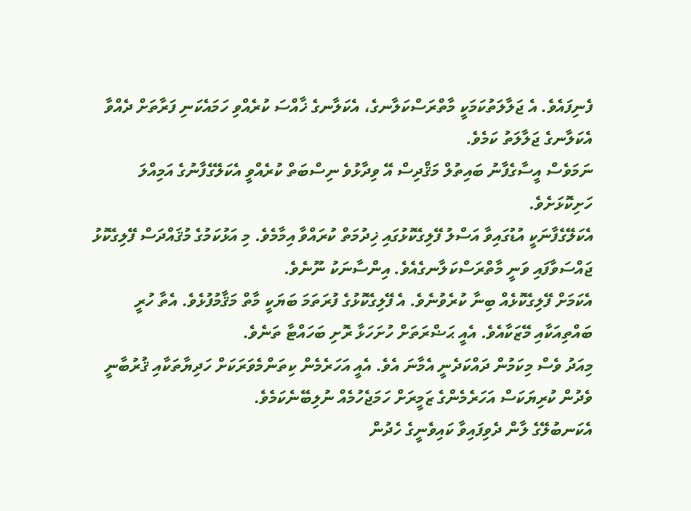ފެނިފައެވެ. އެ ޖަލާލަތުކަމަކީ މާތްރަސްކަލާނގެ، އެކަލާނގެ ޚާއްސަ ކުރެއްވި ހަމައެކަނި ފަރާތަށް ދެއްވާ އެކަލާނގެ ޖަލާލަތު ކަމެވެ.
ނަމަވެސް އީސާގެފާނު ބައިތުލް މަޤްދިސް އޭ ވިދާޅުވެ ނިސްބަތް ކުރެއްވީ އެކަލޭގެފާނުގެ އަމިއްލަ ހަށިކޮޅަށެވެ.
އެކަލޭގެފާނަކީ އުޑުގައިވާ އަސްލު ފޭލިގެކޮޅުގައި ޚިދުމަތް ކުރައްވާ އިމާމެވެ. މި އަޅުކަމުގެ މުޤައްދަސް ފޭލިގެކޮޅު ޖައްސަވާފައި ވަނީ މާތްރަސްކަލާނގެއެވެ. އިންސާނަކު ނޫނެވެ.
އެކަމަށް ފޭލިގެކޮޅެއް ބިނާ ކުރެވުނެވެ. އެ ފޭލިގެކޮޅުގެ ފުރަތަމަ ބަޔަކީ މާތް މަޤާމުފުޅެވެ. އެތާ ހުރީ ބައްތިއަކާއި މޭޒަކާއެވެ. އެއީ ޙަޟްރަތަށް ހުށަހަޅާ ރޮށި ބަހައްޓާ ތަނެވެ.
މިއަދު ވެސް މިކަމުން ދައްކަދެނީ އެމާނަ އެވެ. އެއީ އަހަރެމެން ކިތަންމެވަރަކަށް ހަދިޔާތަކާއި ޤުރުބާނީ ވެދުން ކުރިޔަކަސް އަހަރެމެންގެ ޒަމީރަށް ހަމަޖެހުމެއް ނުލިބޭނެކަމެވެ.
އެކަނބުލޭގެ ލާން ދެވިފައިވާ ކައިވެނީގެ ހެދުން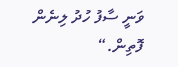ވަނީ ސާފު ހުދު ލިނެން ފޮތިން.“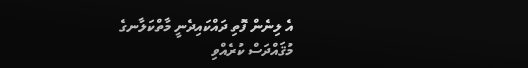އެ ލިނެން ފޮތި ދައްކައިދެނީ މާތްކަލާނގެ މުޤައްދަސް ކުރެއްވި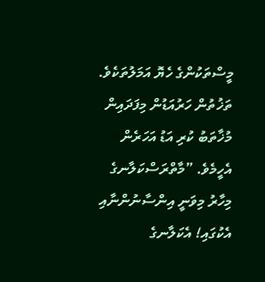މީސްތަކުންގެ ހެޔޮ އަމަލުތަކެވެ.
ތަޚުތުން ހަރުއަޑުން މިފަދައިން މުޚާތަބު ކުރި އަޑު އަހަރެން އެހީމެވެ. ”މާތްރަސްކަލާނގެ މިހާރު މިވަނީ އިންސާނުންނާއި އެކުގައި! އެކަލާނގެ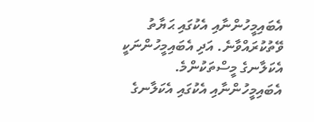އެބައިމީހުންނާއި އެކުގައި ޙަޔާތު ވޭތުކުރައްވާނެ. އަދި އެބައިމީހުންނަކީ އެކަލާނގެ މީސްތަކުންމެ. އެބައިމީހުންނާއި އެކުގައި އެކަލާނގެ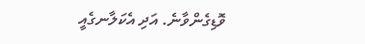ވޮޑިގެންވާނެ. އަދި އެކަލާނގެއީ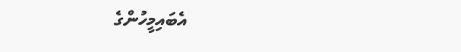އެބައިމީހުންގެ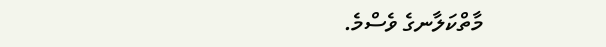މާތްކަލާނގެ ވެސްމެ.